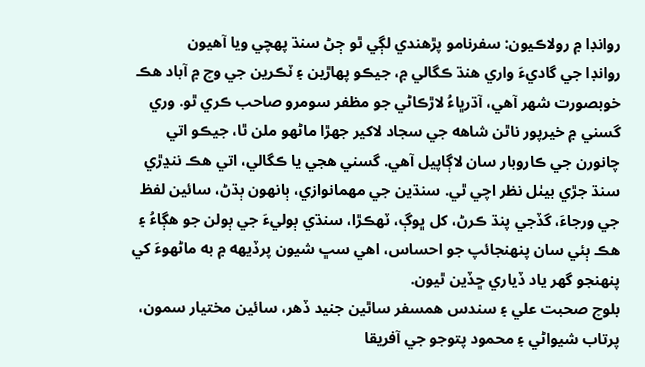روانڊا ۾ رولاڪيون: سفرنامو پڙھندي لڳي ٿو ڄڻ سنڌ پهچي ويا آھيون
روانڊا جي گاديءَ واري هنڌ ڪگالي ۾، جيڪو پهاڙين ۽ ٽڪرين جي وچ ۾ آباد هڪ خوبصورت شهر آهي، آڌرڀاءُ لاڙڪاڻي جو مظفر سومرو صاحب ڪري ٿو. وري گسني ۾ خيرپور ناٿن شاهه جي سجاد لاکير جهڙا ماڻهو ملن ٿا، جيڪو اتي چانورن جي ڪاروبار سان لاڳاپيل آهي. گسني هجي يا ڪگالي، اتي هڪ ننڍڙي سنڌ جڙي بيٺل نظر اچي ٿي. سنڌين جي مهمانوازي، ٻانهون ٻڌڻ، سائين لفظ جي ورجاءَ، گڏجي پنڌ ڪرڻ، کل ڀوڳ، ٽهڪڙا، سنڌي ٻوليءَ جي ٻولن جو هڳاءُ ۽ هڪ ٻئي سان پنهنجائپ جو احساس، اهي سڀ شيون پرڏيهه ۾ به ماڻهوءَ کي پنهنجو گهر ياد ڏياري ڇڏين ٿيون.
بلوچ صحبت علي ۽ سندس همسفر ساٿين جنيد ڏهر، سائين مختيار سمون، پرتاب شيواڻي ۽ محمود پتوجو جي آفريقا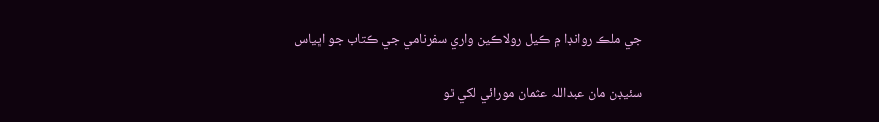جي ملڪ روانڊا ۾ ڪيل رولاڪين واري سفرنامي جي ڪتاب جو اڀياس

سئيڊن مان عبداللہ عثمان مورائي لکي ٿو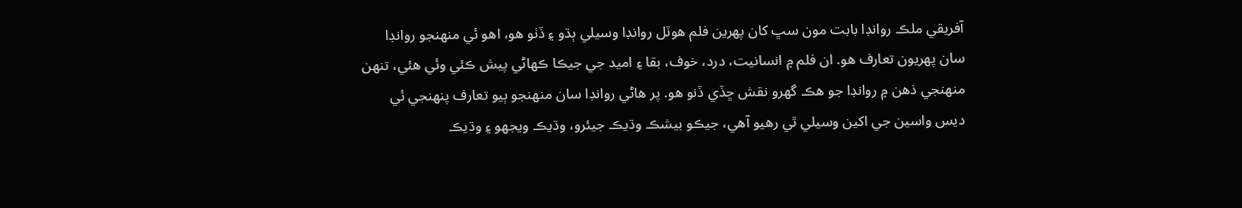آفريقي ملڪ روانڊا بابت مون سڀ کان پهرين فلم هوٽل روانڊا وسيلي ٻڌو ۽ ڏٺو هو، اهو ئي منهنجو روانڊا سان پهريون تعارف هو. ان فلم ۾ انسانيت، درد، خوف، بقا ۽ اميد جي جيڪا ڪهاڻي پيش ڪئي وئي هئي، تنهن منهنجي ذهن ۾ روانڊا جو هڪ گهرو نقش ڇڏي ڏنو هو. پر هاڻي روانڊا سان منهنجو ٻيو تعارف پنهنجي ئي ديس واسين جي اکين وسيلي ٿي رهيو آهي، جيڪو بيشڪ وڌيڪ جيئرو، وڌيڪ ويجهو ۽ وڌيڪ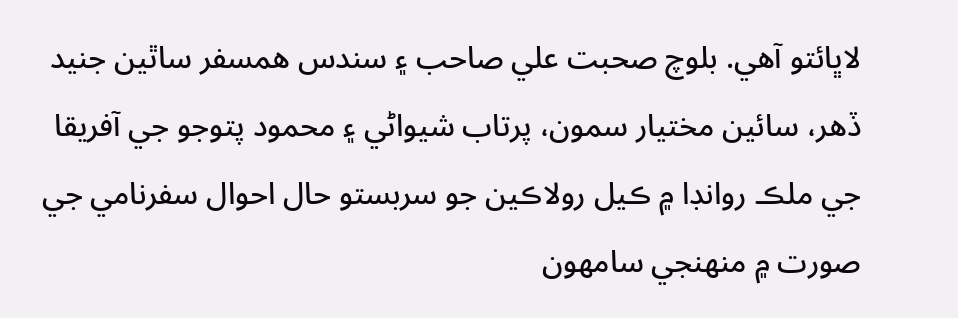لاڀائتو آهي. بلوچ صحبت علي صاحب ۽ سندس همسفر ساٿين جنيد ڏهر، سائين مختيار سمون، پرتاب شيواڻي ۽ محمود پتوجو جي آفريقا جي ملڪ روانڊا ۾ ڪيل رولاڪين جو سربستو حال احوال سفرنامي جي صورت ۾ منهنجي سامهون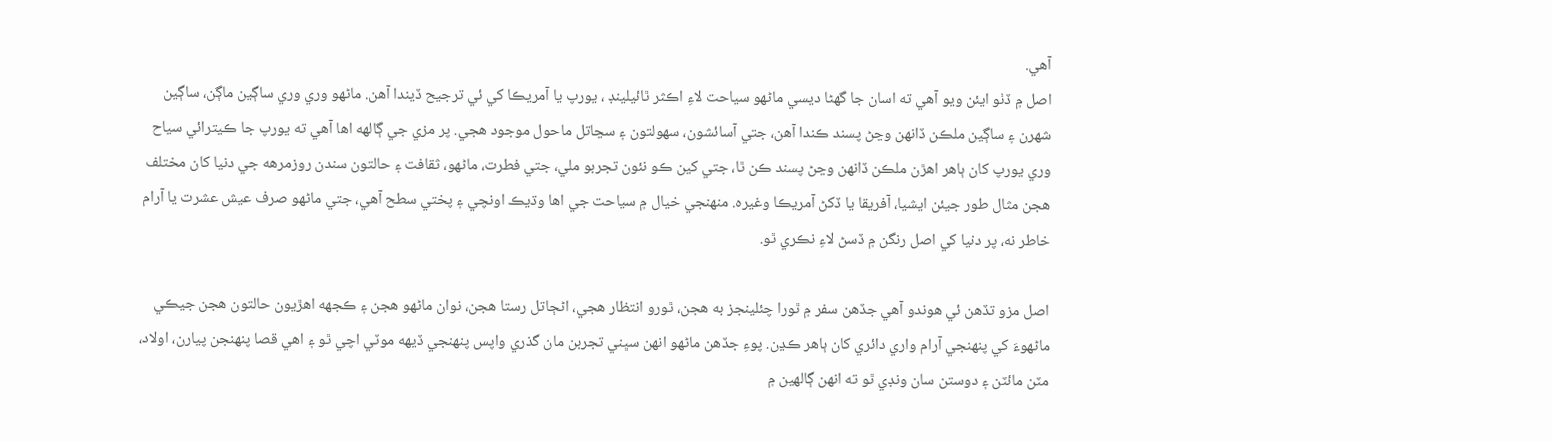آهي.
اصل ۾ ڏٺو ايئن ويو آهي ته اسان جا گهڻا ديسي ماڻهو سياحت لاءِ اڪثر ٿائيلينڊ ، يورپ يا آمريڪا کي ئي ترجيح ڏيندا آهن. ماڻهو وري وري ساڳين ماڳن، ساڳين شهرن ۽ ساڳين ملڪن ڏانهن وڃڻ پسند ڪندا آهن، جتي آسائشون، سهولتون ۽ سڃاتل ماحول موجود هجي. پر مزي جي ڳالهه اها آهي ته يورپ جا ڪيترائي سياح وري يورپ کان ٻاهر اهڙن ملڪن ڏانهن وڃڻ پسند ڪن ٿا، جتي کين ڪو نئون تجربو ملي، جتي فطرت، ماڻهو، ثقافت ۽ حالتون سندن روزمرهه جي دنيا کان مختلف هجن مثال طور جيئن ايشيا، آفريقا يا ڏکڻ آمريڪا وغيره. منهنجي خيال ۾ سياحت جي اها وڌيڪ اونچي ۽ پختي سطح آهي، جتي ماڻهو صرف عيش عشرت يا آرام خاطر نه، پر دنيا کي اصل رنگن ۾ ڏسڻ لاءِ نڪري ٿو.

اصل مزو تڏهن ئي هوندو آهي جڏهن سفر ۾ ٿورا چئلينجز به هجن، ٿورو انتظار هجي، اڻڄاتل رستا هجن، نوان ماڻهو هجن ۽ ڪجهه اهڙيون حالتون هجن جيڪي ماڻهوءَ کي پنهنجي آرام واري دائري کان ٻاهر ڪڍن. پوءِ جڏهن ماڻهو انهن سڀني تجربن مان گذري واپس پنهنجي ڏيهه موٽي اچي ٿو ۽ اهي قصا پنهنجن پيارن، اولاد، مٽن مائٽن ۽ دوستن سان ونڊي ٿو ته انهن ڳالهين ۾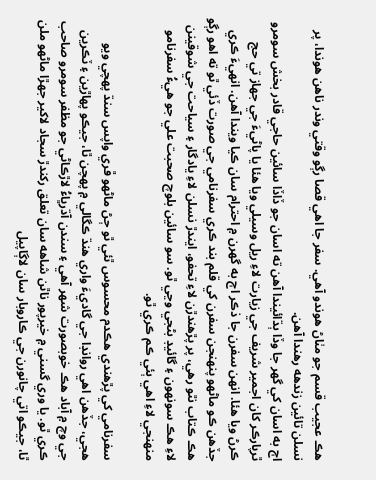هڪ عجيب قسم جو مٺاڻ هوندو آهي. سفر جا اهي قصا رڳو وقتي وندر ناهن هوندا، پر نسلن تائين زندهه رهندا آهن.
اڄ به اسان کي گهر جا وڏا ٻڌائيندا آهن ته اسان جو ڏاڏا سائين حاجي قادر بخش سومرو ٿرپارڪر کان اجمير شريف جي زيارت لاءِ ريل وسيلي ويا هئا يا پاڻيءَ جي جهاز تي حج ڪرڻ ويا هئا. انهن سفرن جا ذڪر اڄ به گهرن ۾ احترام سان ڪيا ويندا آهن. انهيءَ ڪري جڏهن ڪو ماڻهو پنهنجن سفرن کي قلم بند ڪري سفرنامي جي صورت ڏئي ٿو ته اهو رڳو هڪ ڪتاب نٿو رهي، پر پڙهندڙن لاءِ تحفو، ايندڙ نسلن لاءِ يادگار ۽ سياحت جي شوقينن لاءِ هڪ سونهون ۽ گائيڊ بڻجي وڃي ٿو. سو سائين بلوچ صحبت علي جو هيءُ سفرنامو منهنجي لاءِ اهي ٻئي ڪم ڪري ٿو.

سفرنامي کي پڙهندي هڪدم محسوس ٿئي ٿو ڄڻ ماڻهو ڦري واپس سنڌ پهچي ويو هجي، جڏهن اهي روانڊا جي گاديءَ واري هنڌ ڪگالي ۾ پهچن ٿا، جيڪو پهاڙين ۽ ٽڪرين جي وچ ۾ آباد هڪ خوبصورت شهر آهي ۽ سندن آڌرڀاءُ لاڙڪاڻي جو مظفر سومرو صاحب ڪري ٿو. يا وري گسني ۾ خيرپور ناٿن شاهه سان تعلق رکندڙ سجاد لاکير جهڙا ماڻهو ملن ٿا، جيڪو اتي چانورن جي ڪاروبار سان لاڳاپيل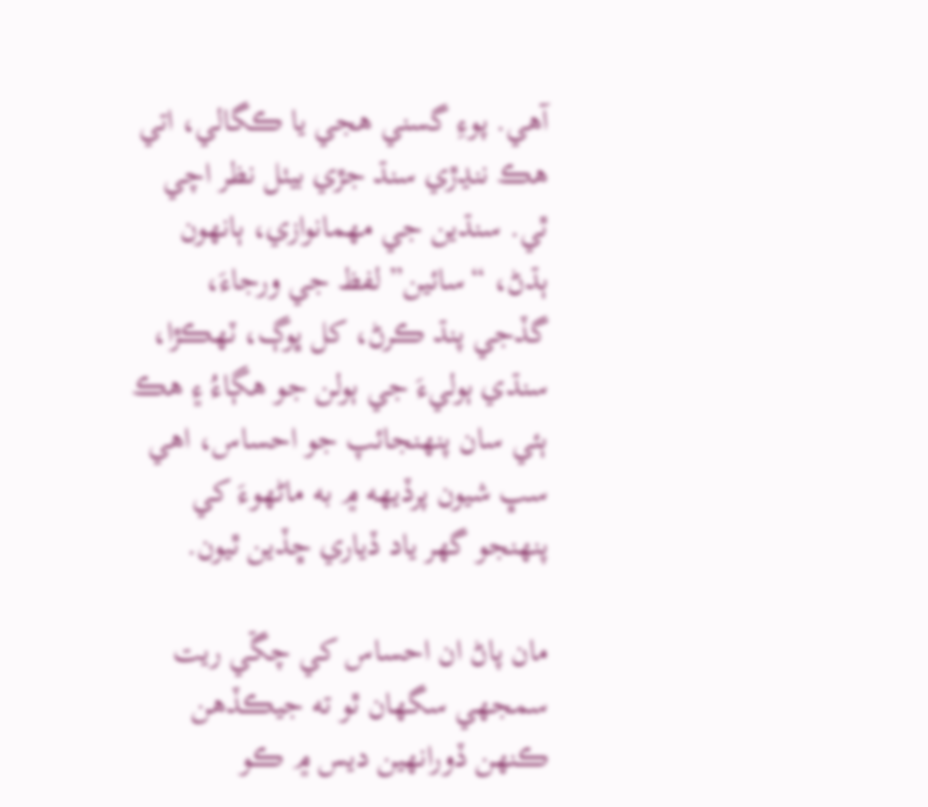آهي. پوءِ گسني هجي يا ڪگالي، اتي هڪ ننڍڙي سنڌ جڙي بيٺل نظر اچي ٿي. سنڌين جي مهمانوازي، ٻانهون ٻڌڻ، “سائين” لفظ جي ورجاءَ، گڏجي پنڌ ڪرڻ، کل ڀوڳ، ٽهڪڙا، سنڌي ٻوليءَ جي ٻولن جو هڳاءُ ۽ هڪ ٻئي سان پنهنجائپ جو احساس، اهي سڀ شيون پرڏيهه ۾ به ماڻهوءَ کي پنهنجو گهر ياد ڏياري ڇڏين ٿيون.

مان پاڻ ان احساس کي چڱي ريت سمجهي سگهان ٿو ته جيڪڏهن ڪنهن ڏورانهين ديس ۾ ڪو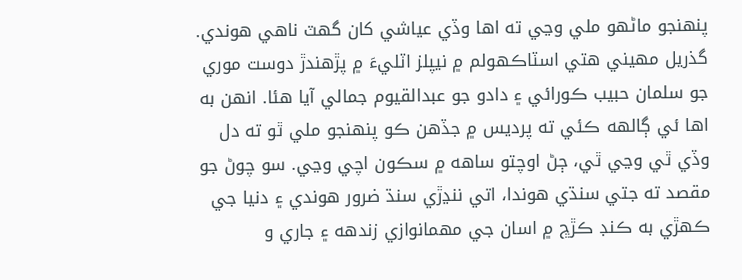پنهنجو ماڻهو ملي وڃي ته اها وڏي عياشي کان گهٽ ناهي هوندي. گذريل مهيني هتي اسٽاڪهولم ۾ نيپلز اٽليءَ ۾ پڙهندڙ دوست موري جو سلمان حبيب ڪورائي ۽ دادو جو عبدالقيوم جمالي آيا هئا. انهن به اها ئي ڳالهه ڪئي ته پرديس ۾ جڏهن ڪو پنهنجو ملي ٿو ته دل وڏي ٿي وڃي ٿي، ڄڻ اوچتو ساهه ۾ سڪون اچي وڃي. سو چوڻ جو مقصد ته جتي سنڌي هوندا، اتي ننڍڙي سنڌ ضرور هوندي ۽ دنيا جي ڪهڙي به ڪنڊ ڪڙڇ ۾ اسان جي مهمانوازي زندهه ۽ جاري و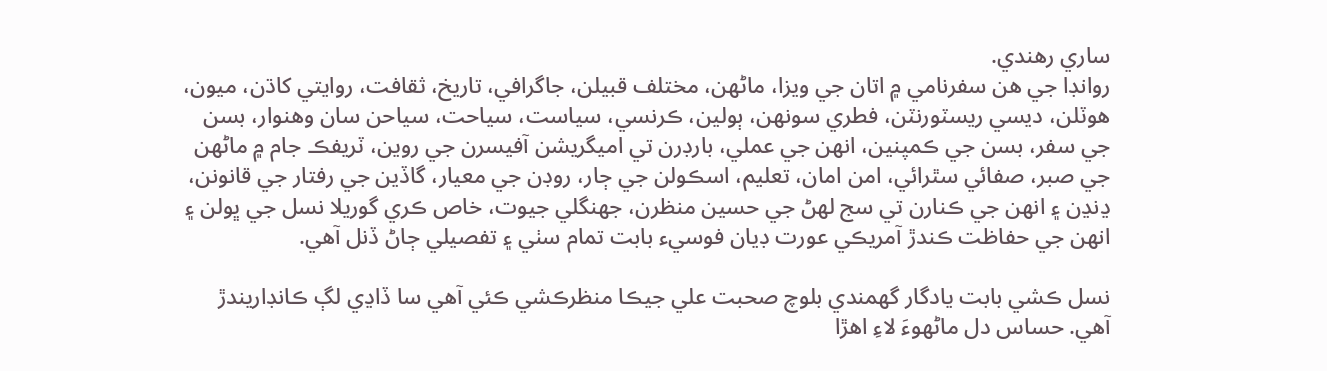ساري رهندي.
روانڊا جي هن سفرنامي ۾ اتان جي ويزا، ماڻهن، مختلف قبيلن، جاگرافي، تاريخ، ثقافت، روايتي کاڌن، ميون، هوٽلن، ديسي ريسٽورنٽن، فطري سونهن، ٻولين، ڪرنسي، سياست، سياحت، سياحن سان وهنوار، بسن جي سفر، بسن جي ڪمپنين، انهن جي عملي، بارڊرن تي اميگريشن آفيسرن جي روين، ٽريفڪ جام ۾ ماڻهن جي صبر، صفائي سٿرائي، امن امان، تعليم، اسڪولن جي ڄار، روڊن جي معيار، گاڏين جي رفتار جي قانونن، ڍنڍن ۽ انهن جي ڪنارن تي سج لهڻ جي حسين منظرن، جهنگلي جيوت، خاص ڪري گوريلا نسل جي ڀولن ۽ انهن جي حفاظت ڪندڙ آمريڪي عورت ڊيان فوسيء بابت تمام سٺي ۽ تفصيلي ڄاڻ ڏنل آهي.

نسل ڪشي بابت يادگار گهمندي بلوچ صحبت علي جيڪا منظرڪشي ڪئي آهي سا ڏاڍي لڳ ڪانڊاريندڙ آهي. حساس دل ماڻهوءَ لاءِ اهڙا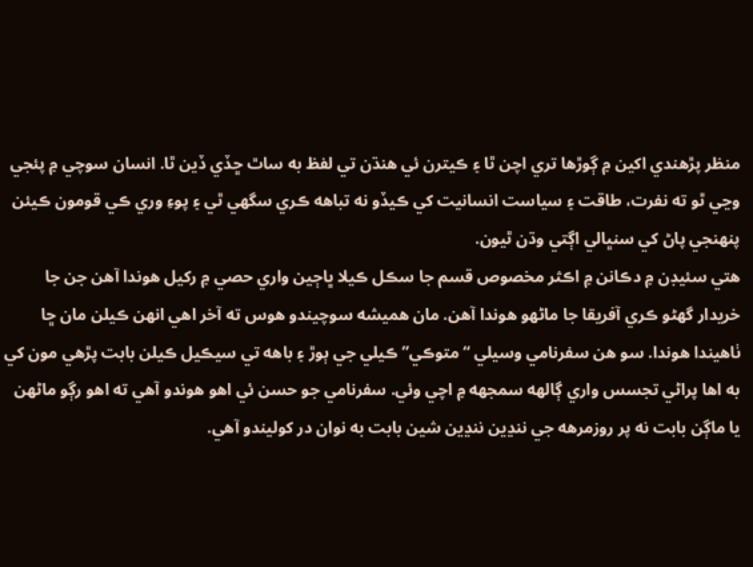منظر پڙهندي اکين ۾ ڳوڙها تري اچن ٿا ۽ ڪيترن ئي هنڌن تي لفظ به ساٿ ڇڏي ڏين ٿا. انسان سوچي ۾ پئجي وڃي ٿو ته نفرت، طاقت ۽ سياست انسانيت کي ڪيڏو نه تباهه ڪري سگهي ٿي ۽ پوءِ وري ڪي قومون ڪيئن پنهنجي پاڻ کي سنڀالي اڳتي وڌن ٿيون.
هتي سئيڊن ۾ دڪانن ۾ اڪثر مخصوص قسم جا سڪل ڪيلا ڀاڄين واري حصي ۾ رکيل هوندا آهن جن جا خريدار گهڻو ڪري آفريقا جا ماڻهو هوندا آهن. مان هميشه سوچيندو هوس ته آخر اهي انهن ڪيلن مان ڇا ٺاهيندا هوندا. سو هن سفرنامي وسيلي “متوڪي” ڪيلي جي ٻوڙ ۽ باهه تي سيڪيل ڪيلن بابت پڙهي مون کي به اها پراڻي تجسس واري ڳالهه سمجهه ۾ اچي وئي. سفرنامي جو حسن ئي اهو هوندو آهي ته اهو رڳو ماڻهن يا ماڳن بابت نه پر روزمرهه جي ننڍين ننڍين شين بابت به نوان در کوليندو آهي.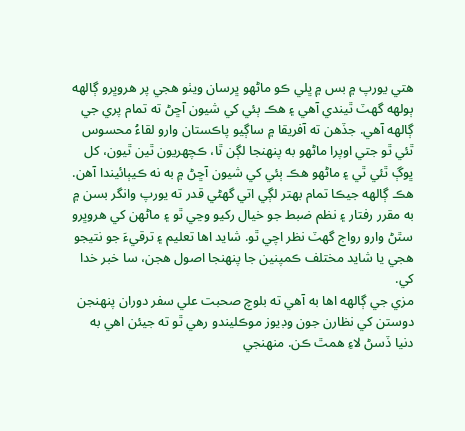هتي يورپ ۾ بس ۾ ڀلي ڪو ماڻهو ڀرسان ويٺو هجي پر هروڀرو ڳالهه ٻولهه گهٽ ٿيندي آهي ۽ هڪ ٻئي کي شيون آڇڻ ته تمام پري جي ڳالهه آهي. جڏهن ته آفريقا ۾ ساڳيو پاڪستان وارو لقاءُ محسوس ٿئي ٿو جتي اوپرا ماڻهو به پنهنجا لڳن ٿا، ڪچهريون ٿين ٿيون، کل ڀوڳ ٿئي ٿي ۽ ماڻهو هڪ ٻئي کي شيون آڇڻ ۾ به نه ڪيٻائيندا آهن. هڪ ڳالهه جيڪا تمام بهتر لڳي اتي گهڻي قدر ته يورپ وانگر بسن ۾ به مقرر رفتار ۽ نظم ضبط جو خيال رکيو وڃي ٿو ۽ ماڻهن کي هروڀرو سٿڻ وارو رواج گهٽ نظر اچي ٿو. شايد اها تعليم ۽ ترقيءَ جو نتيجو هجي يا شايد مختلف ڪمپنين جا پنهنجا اصول هجن، سا خبر خدا کي.
مزي جي ڳالهه اها به آهي ته بلوچ صحبت علي سفر دوران پنهنجن دوستن کي نظارن جون وڊيوز موڪليندو رهي ٿو ته جيئن اهي به دنيا ڏسڻ لاءِ همٿ ڪن. منهنجي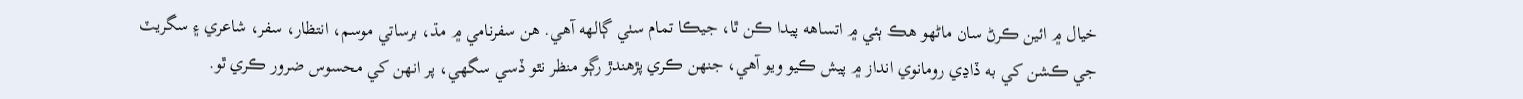خيال ۾ ائين ڪرڻ سان ماڻهو هڪ ٻئي ۾ اتساهه پيدا ڪن ٿا، جيڪا تمام سٺي ڳالهه آهي. هن سفرنامي ۾ مڌ، برساتي موسم، انتظار، سفر، شاعري ۽ سگريٽ جي ڪشن کي به ڏاڍي رومانوي انداز ۾ پيش ڪيو ويو آهي، جنهن ڪري پڙهندڙ رڳو منظر نٿو ڏسي سگهي، پر انهن کي محسوس ضرور ڪري ٿو.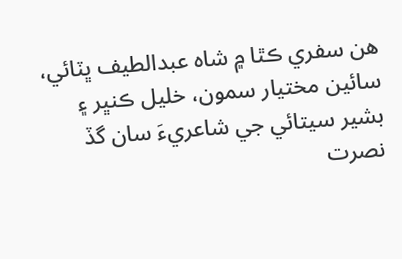هن سفري ڪٿا ۾ شاه عبدالطيف ڀٽائي، سائين مختيار سمون، خليل ڪنڀر ۽ بشير سيتائي جي شاعريءَ سان گڏ نصرت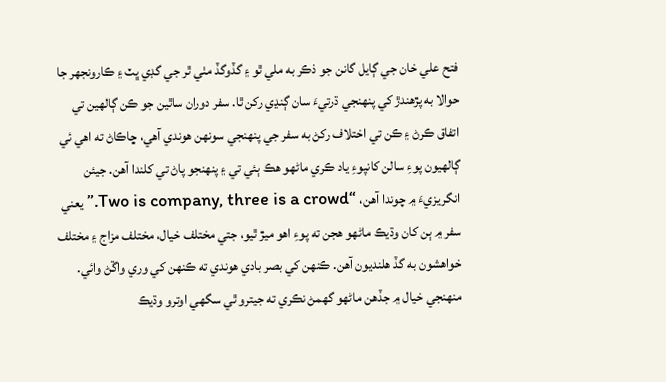فتح علي خان جي ڳايل گانن جو ذڪر به ملي ٿو ۽ گڏوگڏ مٺي ٿر جي گڊي ڀٽ ۽ ڪارونجهر جا حوالا به پڙهندڙ کي پنهنجي ڌرتيءَ سان ڳنڍي رکن ٿا. سفر دوران ساٿين جو ڪن ڳالهين تي اتفاق ڪرڻ ۽ ڪن تي اختلاف رکڻ به سفر جي پنهنجي سونهن هوندي آهي، ڇاڪاڻ ته اهي ئي ڳالهيون پوءِ سالن کانپوءِ ياد ڪري ماڻهو هڪ ٻئي تي ۽ پنهنجو پاڻ تي کلندا آهن. جيئن انگريزيءَ ۾ چوندا آهن، “Two is company, three is a crowd.” يعني سفر ۾ ٻن کان وڌيڪ ماڻهو هجن ته پوءِ اهو ميڙ ٿيو، جتي مختلف خيال، مختلف مزاج ۽ مختلف خواهشون به گڏ هلنديون آهن. ڪنهن کي بصر بادي هوندي ته ڪنهن کي وري واڱڻ وائي.
منهنجي خيال ۾ جڏهن ماڻهو گهمڻ نڪري ته جيترو ٿي سگهي اوترو وڌيڪ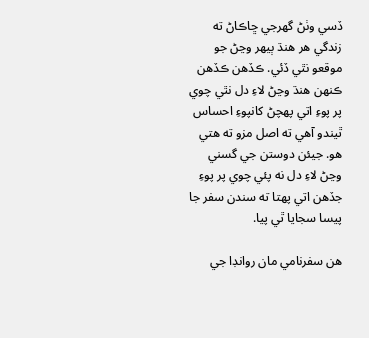ڏسي وٺڻ گهرجي ڇاڪاڻ ته زندگي هر هنڌ ٻيهر وڃڻ جو موقعو نٿي ڏئي. ڪڏهن ڪڏهن ڪنهن هنڌ وڃڻ لاءِ دل نٿي چوي پر پوءِ اتي پهچڻ کانپوءِ احساس ٿيندو آهي ته اصل مزو ته هتي هو. جيئن دوستن جي گسني وڃڻ لاءِ دل نه پئي چوي پر پوءِ جڏهن اتي پهتا ته سندن سفر جا پيسا سجايا ٿي پيا.

هن سفرنامي مان روانڊا جي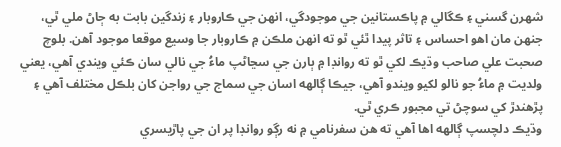شهرن گسني ۽ ڪگالي ۾ پاڪستانين جي موجودگي، انهن جي ڪاروبار ۽ زندگين بابت به ڄاڻ ملي ٿي، جنهن مان اهو احساس ۽ تاثر پيدا ٿئي ٿو ته انهن ملڪن ۾ ڪاروبار جا وسيع موقعا موجود آهن. بلوچ صحبت علي صاحب وڌيڪ لکي ٿو ته روانڊا ۾ ٻارن جي سڃاڻپ ماءُ جي نالي سان ڪئي ويندي آهي، يعني ولديت ۾ ماءُ جو نالو لکيو ويندو آهي، جيڪا ڳالهه اسان جي سماج جي رواجن کان بلڪل مختلف آهي ۽ پڙهندڙ کي سوچڻ تي مجبور ڪري ٿي.
وڌيڪ دلچسپ ڳالهه اها آهي ته هن سفرنامي ۾ نه رڳو روانڊا پر ان جي پاڙيسري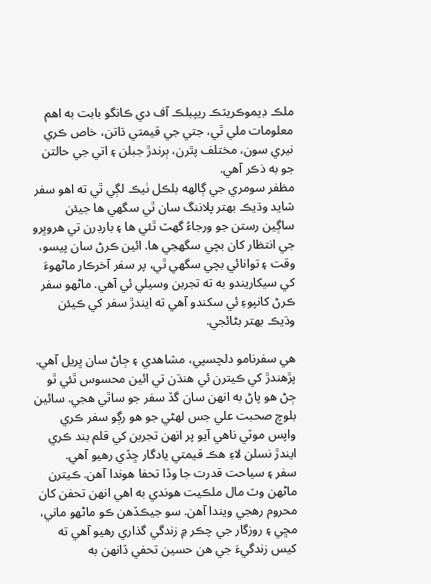ملڪ ڊيموڪريٽڪ ريپبلڪ آف دي ڪانگو بابت به اهم معلومات ملي ٿي، جتي جي قيمتي ڌاتن، خاص ڪري نيري سون، مختلف پٿرن، ٻرندڙ جبلن ۽ اتي جي حالتن جو به ذڪر آهي.
مظفر سومري جي ڳالهه بلڪل ٺيڪ لڳي ٿي ته اهو سفر شايد وڌيڪ بهتر پلاننگ سان ٿي سگهي ها جيئن ساڳين رستن جو ورجاءُ گهٽ ٿئي ها ۽ بارڊرن تي هروڀرو جي انتظار کان بچي سگهجي ها. ائين ڪرڻ سان پيسو، وقت ۽ توانائي بچي سگهي ٿي، پر سفر آخرڪار ماڻهوءَ کي سيکاريندو به ته تجربن وسيلي ئي آهي. ماڻهو سفر ڪرڻ کانپوءِ ئي سکندو آهي ته ايندڙ سفر کي ڪيئن وڌيڪ بهتر بڻائجي.

هي سفرنامو دلچسپي، مشاهدي ۽ ڄاڻ سان ڀريل آهي. پڙهندڙ کي ڪيترن ئي هنڌن تي ائين محسوس ٿئي ٿو ڄڻ هو پاڻ به انهن سان گڏ سفر جو ساٿي هجي. سائين بلوچ صحبت علي جس لهڻي جو هو رڳو سفر ڪري واپس موٽي ناهي آيو پر انهن تجربن کي قلم بند ڪري ايندڙ نسلن لاءِ هڪ قيمتي يادگار ڇڏي رهيو آهي.
سفر ۽ سياحت قدرت جا وڏا تحفا هوندا آهن. ڪيترن ماڻهن وٽ مال ملڪيت هوندي به اهي انهن تحفن کان محروم رهجي ويندا آهن. سو جيڪڏهن ڪو ماڻهو ماني، مڇي ۽ روزگار جي چڪر ۾ زندگي گذاري رهيو آهي ته کيس زندگيءَ جي هن حسين تحفي ڏانهن به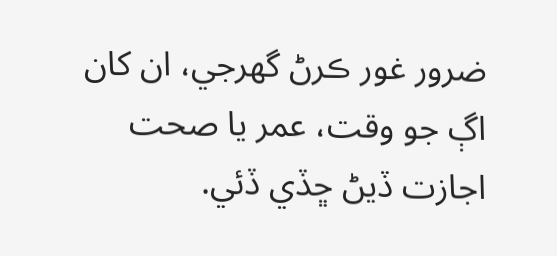ضرور غور ڪرڻ گهرجي، ان کان اڳ جو وقت، عمر يا صحت اجازت ڏيڻ ڇڏي ڏئي.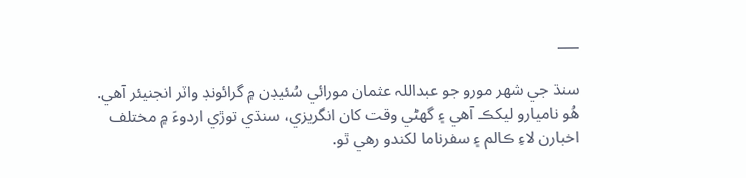___

سنڌ جي شھر مورو جو عبداللہ عثمان مورائي سُئيڊن ۾ گرائونڊ واٽر انجنيئر آھي. ھُو ناميارو ليکڪ آھي ۽ گھڻي وقت کان انگريزي، سنڌي توڙي اردوءَ ۾ مختلف اخبارن لاءِ ڪالم ۽ سفرناما لکندو رھي ٿو.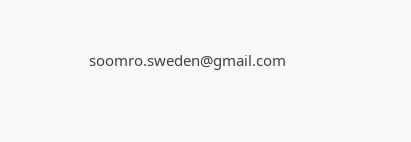soomro.sweden@gmail.com